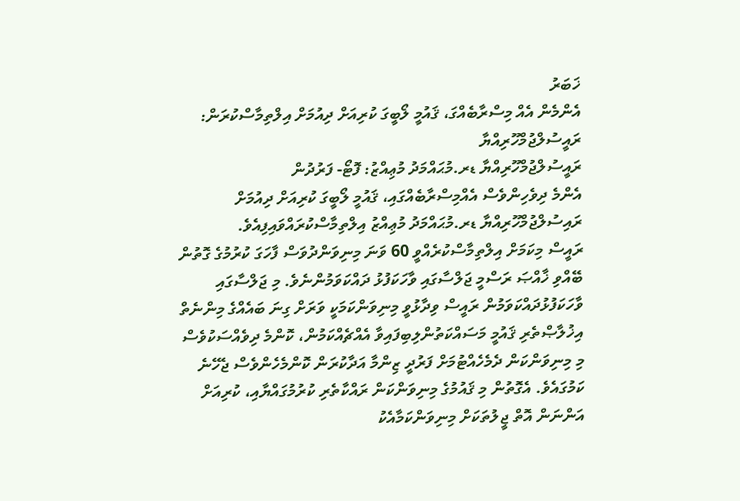ޚަބަރު
އެންމެން އެއް މިސްރާބެއްގަ، ޤައުމީ ލޯބީގަ ކުރިއަށް ދިއުމަށް އިލްތިމާސްކުރަން: ރައީސުލްޖުމްހޫރިއްޔާ
ރައީސުލްޖުމްހޫރިއްޔާ ޑރ.މުޙައްމަދު މުޢިއްޒު: ފޮޓޯ- ފަރުދުން
އެންމެ ދިވެހިންވެސް އެއްމިސްރާބެއްގައި، ޤައުމީ ލޯބީގަ ކުރިއަށް ދިއުމަށް ރައިސުލްޖުމްހޫރިއްޔާ ޑރ.މުޙައްމަދު މުޢިއްޒު އިލްތިމާސްކުރައްވައިފިއެވެ.
ރައީސް މިކަމަށް އިލްތިމާސްކުރެއްވީ 60 ވަނަ މިނިވަންދުވަސް ފާހަގަ ކުރުމުގެ ގޮތުން ބޭއްވި ޚާއްޞަ ރަސްމީ ޖަލްސާގައި ވާހަކަފުޅު ދައްކަވަމުންނެވެ. މި ޖަލްސާގައި ވާހަކަފުޅުދައްކަވަމުން ރައީސް ވިދާޅުވީ މިނިވަންކަމަކީ ވަރަށް ގިނަ ބައެއްގެ މިންނެތް އިޚުލާޞްތެރި ޤައުމީ މަސައްކަތުންލިބިފައިވާ އެއްޗެއްކަމުން، ކޮންމެ ދިވެއްސަކުވެސް މި މިނިވަންކަން ދެމެހެއްޓުމަށް ފަރުދީ ޒިންމާ އަދާކުރަން ކޮންމެހެންވެސް ޖެހޭނެ ކަމުގައެވެ. އެގޮތުން މި ޤައުމުގެ މިނިވަންކަން ރައްކާތެރި ކުރުމުގައްޔާއި، ކުރިއަށް އަންނަން އޮތް ޖީލުތަކަށް މިނިވަންކަމާއެކު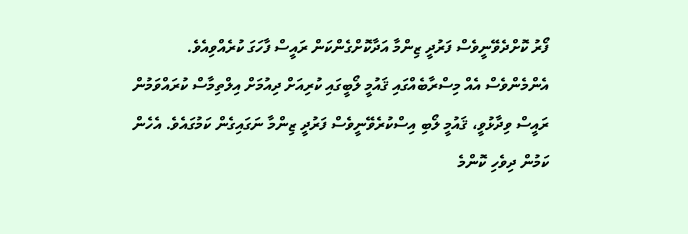ފޯރު ކޮށްދެވޭނީވެސް ފަރުދީ ޒިންމާ އަދާކޮށްގެންކަން ރައީސް ފާހަގަ ކުރެއްވިއެވެ.
އެންމެންވެސް އެއް މިސްރާބެއްގައި ޤައުމީ ލޯބީގައި ކުރިއަށް ދިއުމަށް އިލްތިމާސް ކުރައްވަމުން ރައީސް ވިދާޅުވީ، ޤައުމީ ލޯބި އިސްކުރެވޭނީވެސް ފަރުދީ ޒިންމާ ނަގައިގެން ކަމުގައެވެ. އެހެން ކަމުން ދިވެހި ކޮންމެ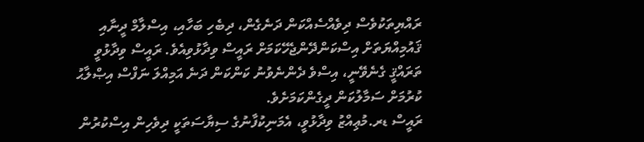ރައްޔިތަކުވެސް ދިވެއްސެއްކަން ދަނެގެން، ދިބެހި ބަހާއި، އިސްލާމް ދީނާއި ޤައުމިއްޔަތަށް އިސްކަންދޭންޖެހޭކަމަށް ރައީސް ވިދާޅުވިއެވެ. ރައީސް ވިދާޅުވީ ތަރައްޤީ ގެނެވޭނީ، އިސްވެ ދެންނެވުނު ކަންކަން ދަނެ އަމިއްލަ ނަފްސް އިޞްލާޙު ކުރުމަށް ސަމާލުކަން ދީގެންކަމަށެވެ.
ރައީސް ޑރ.މުޢިއްޒު ވިދާޅުވީ، އެމަނިކުފާނުގެ ސިޔާސަތަކީ ދިވެހިން އިސްކުރުން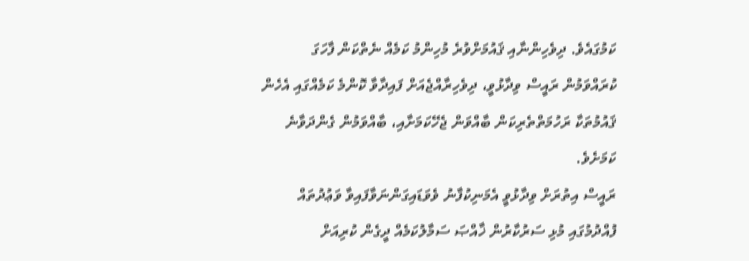ކަމުގައެވެ. ދިވެހިންނާއި ޤައުމަށްވުރެ މުހިންމު ކަމެއް ނެތްކަން ފާހަގަ ކުރައްވަމުން ރައީސް ވިދާޅުވީ، ދިވެހިރާއްޖެއަށް ފައިދާވާ ކޮންމެ ކަމެއްގައި އެހެން ޤައުމުތަކާ ރަހުމަތްތެރިކަން ބާއްވަން ޖެހޭކަމަށާއި، ބާއްވަމުން ގެންދަވާނެ ކަމަށެވެ.
ރައީސް އިތުރަށް ވިދާޅުވީ އެމަނިކުފާނު ވެވަޑައިގަންނަވާފައިވާ ވަޢުދުތައް ފުއްދުމުގައި މުޅި ސަރުކާރުން ޚާއްޞަ ސަމާލުކަމެއް ދީގެން ކުރިއަށް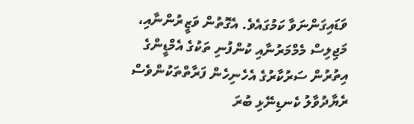ވަޑައިގަންނަވާ ކަމުގައެވެ. އެގޮތުން ވަޒީރުންނާއި، މަޖިލިސް މެމްމަރުނާއި ކުންފުނި ތަކުގެ އެމްޑީންގެ އިތުރުން ސަރުކާރުގެ އެހެނިހެން ފަރާތްތަކުންވެސް ރެޔާދުވާލު ކެނޑިނޭޅި ބުރަ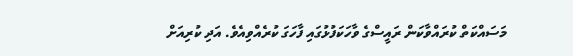މަސައްކަތް ކުރައްވާކަން ރައީސްގެ ވާހަކަފުޅުގައި ފާހަގަ ކުރެއްވިއެވެ. އަދި ކުރިއަށް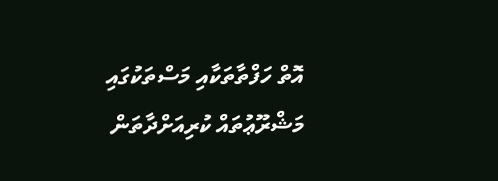އޮތް ހަފްތާތަކާއި މަސްތަކުގައި މަޝްރޫޢުތައް ކުރިއަށްދާތަން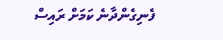ފެނިގެންދާނެ ކަމަށް ރައިސް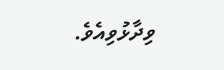ވިދާޅުވިއެވެ.